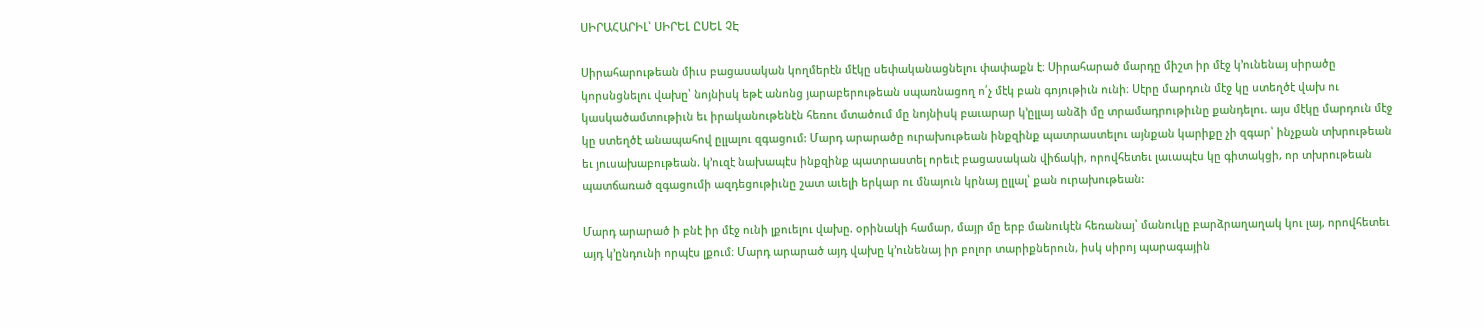ՍԻՐԱՀԱՐԻԼ՝ ՍԻՐԵԼ ԸՍԵԼ ՉԷ

Սիրահարութեան միւս բացասական կողմերէն մէկը սեփականացնելու փափաքն է։ Սիրահարած մարդը միշտ իր մէջ կ՚ունենայ սիրածը կորսնցնելու վախը՝ նոյնիսկ եթէ անոնց յարաբերութեան սպառնացող ո՛չ մէկ բան գոյութիւն ունի։ Սէրը մարդուն մէջ կը ստեղծէ վախ ու կասկածամտութիւն եւ իրականութենէն հեռու մտածում մը նոյնիսկ բաւարար կ՚ըլլայ անձի մը տրամադրութիւնը քանդելու. այս մէկը մարդուն մէջ կը ստեղծէ անապահով ըլլալու զգացում: Մարդ արարածը ուրախութեան ինքզինք պատրաստելու այնքան կարիքը չի զգար՝ ինչքան տխրութեան եւ յուսախաբութեան. կ՚ուզէ նախապէս ինքզինք պատրաստել որեւէ բացասական վիճակի, որովհետեւ լաւապէս կը գիտակցի, որ տխրութեան պատճառած զգացումի ազդեցութիւնը շատ աւելի երկար ու մնայուն կրնայ ըլլալ՝ քան ուրախութեան:

Մարդ արարած ի բնէ իր մէջ ունի լքուելու վախը. օրինակի համար, մայր մը երբ մանուկէն հեռանայ՝ մանուկը բարձրաղաղակ կու լայ, որովհետեւ այդ կ՚ընդունի որպէս լքում։ Մարդ արարած այդ վախը կ՚ունենայ իր բոլոր տարիքներուն, իսկ սիրոյ պարագային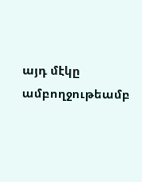այդ մէկը ամբողջութեամբ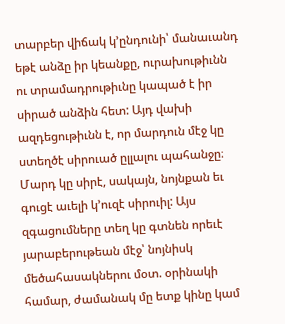տարբեր վիճակ կ՚ընդունի՝ մանաւանդ եթէ անձը իր կեանքը, ուրախութիւնն ու տրամադրութիւնը կապած է իր սիրած անձին հետ: Այդ վախի ազդեցութիւնն է, որ մարդուն մէջ կը ստեղծէ սիրուած ըլլալու պահանջը։ Մարդ կը սիրէ, սակայն, նոյնքան եւ գուցէ աւելի կ՚ուզէ սիրուիլ: Այս զգացումները տեղ կը գտնեն որեւէ յարաբերութեան մէջ՝ նոյնիսկ մեծահասակներու մօտ. օրինակի համար, ժամանակ մը ետք կինը կամ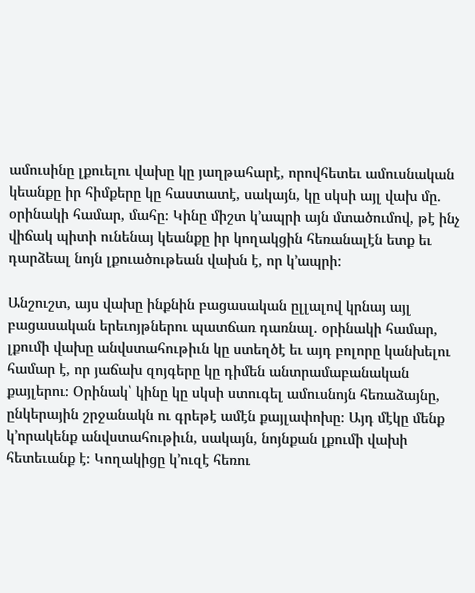ամուսինը լքուելու վախը կը յաղթահարէ, որովհետեւ ամուսնական կեանքը իր հիմքերը կը հաստատէ, սակայն, կը սկսի այլ վախ մը. օրինակի համար, մահը։ Կինը միշտ կ՚ապրի այն մտածումով, թէ ինչ վիճակ պիտի ունենայ կեանքը իր կողակցին հեռանալէն ետք եւ դարձեալ նոյն լքուածութեան վախն է, որ կ՚ապրի:

Անշուշտ, այս վախը ինքնին բացասական ըլլալով կրնայ այլ բացասական երեւոյթներու պատճառ դառնալ. օրինակի համար, լքումի վախը անվստահութիւն կը ստեղծէ եւ այդ բոլորը կանխելու համար է, որ յաճախ զոյգերը կը դիմեն անտրամաբանական քայլերու։ Օրինակ՝ կինը կը սկսի ստուգել ամուսնոյն հեռաձայնը, ընկերային շրջանակն ու գրեթէ ամէն քայլափոխը։ Այդ մէկը մենք կ՚որակենք անվստահութիւն, սակայն, նոյնքան լքումի վախի հետեւանք է։ Կողակիցը կ՚ուզէ հեռու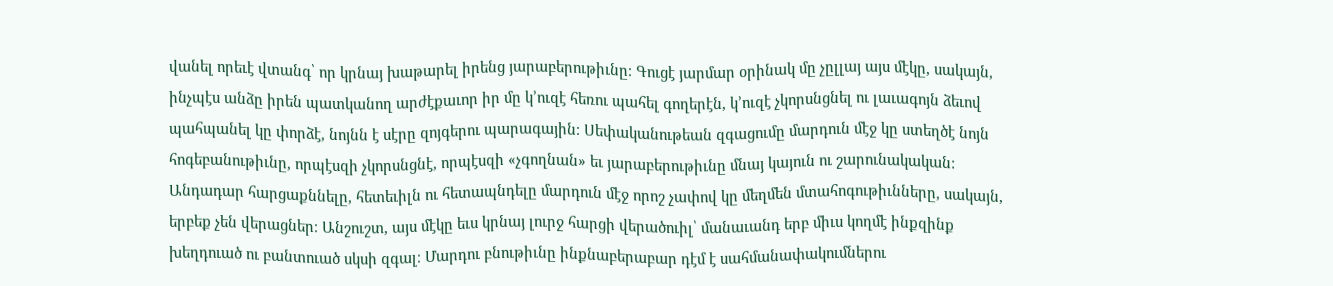վանել որեւէ վտանգ՝ որ կրնայ խաթարել իրենց յարաբերութիւնը։ Գուցէ յարմար օրինակ մը չըլլայ այս մէկը, սակայն, ինչպէս անձը իրեն պատկանող արժէքաւոր իր մը կ՚ուզէ հեռու պահել գողերէն, կ՚ուզէ չկորսնցնել ու լաւագոյն ձեւով պահպանել կը փորձէ, նոյնն է սէրը զոյգերու պարագային։ Սեփականութեան զգացումը մարդուն մէջ կը ստեղծէ նոյն հոգեբանութիւնը, որպէսզի չկորսնցնէ, որպէսզի «չգողնան» եւ յարաբերութիւնը մնայ կայուն ու շարունակական: Անդադար հարցաքննելը, հետեւիլն ու հետապնդելը մարդուն մէջ որոշ չափով կը մեղմեն մտահոգութիւնները, սակայն, երբեք չեն վերացներ։ Անշուշտ, այս մէկը եւս կրնայ լուրջ հարցի վերածուիլ՝ մանաւանդ երբ միւս կողմէ ինքզինք խեղդուած ու բանտուած սկսի զգալ։ Մարդու բնութիւնը ինքնաբերաբար դէմ է սահմանափակումներու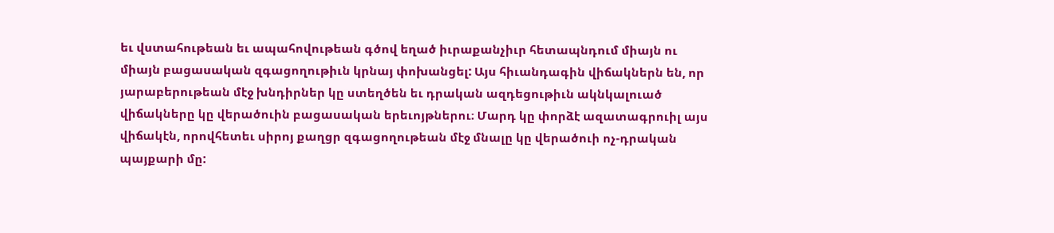եւ վստահութեան եւ ապահովութեան գծով եղած իւրաքանչիւր հետապնդում միայն ու միայն բացասական զգացողութիւն կրնայ փոխանցել: Այս հիւանդագին վիճակներն են, որ յարաբերութեան մէջ խնդիրներ կը ստեղծեն եւ դրական ազդեցութիւն ակնկալուած վիճակները կը վերածուին բացասական երեւոյթներու։ Մարդ կը փորձէ ազատագրուիլ այս վիճակէն, որովհետեւ սիրոյ քաղցր զգացողութեան մէջ մնալը կը վերածուի ոչ-դրական պայքարի մը: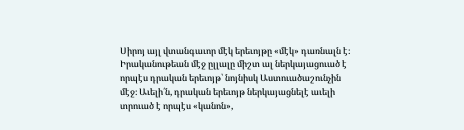Սիրոյ այլ վտանգաւոր մէկ երեւոյթը «մէկ» դառնալն է։ Իրականութեան մէջ ըլլալը միշտ ալ ներկայացուած է որպէս դրական երեւոյթ՝ նոյնիսկ Աստուածաշունչին մէջ։ Աւելի՛ն, դրական երեւոյթ ներկայացնելէ աւելի տրուած է որպէս «կանոն»,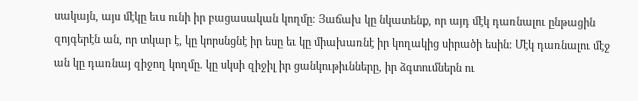սակայն, այս մէկը եւս ունի իր բացասական կողմը։ Յաճախ կը նկատենք, որ այդ մէկ դառնալու ընթացին զոյգերէն ան, որ տկար է, կը կորսնցնէ իր եսը եւ կը միախառնէ իր կողակից սիրածի եսին։ Մէկ դառնալու մէջ ան կը դառնայ զիջող կողմը. կը սկսի զիջիլ իր ցանկութիւնները, իր ձգտումներն ու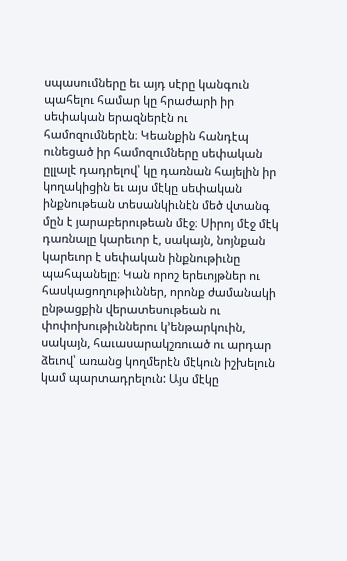սպասումները եւ այդ սէրը կանգուն պահելու համար կը հրաժարի իր սեփական երազներէն ու համոզումներէն։ Կեանքին հանդէպ ունեցած իր համոզումները սեփական ըլլալէ դադրելով՝ կը դառնան հայելին իր կողակիցին եւ այս մէկը սեփական ինքնութեան տեսանկիւնէն մեծ վտանգ մըն է յարաբերութեան մէջ։ Սիրոյ մէջ մէկ դառնալը կարեւոր է, սակայն, նոյնքան կարեւոր է սեփական ինքնութիւնը պահպանելը։ Կան որոշ երեւոյթներ ու հասկացողութիւններ, որոնք ժամանակի ընթացքին վերատեսութեան ու փոփոխութիւններու կ՚ենթարկուին, սակայն, հաւասարակշռուած ու արդար ձեւով՝ առանց կողմերէն մէկուն իշխելուն կամ պարտադրելուն: Այս մէկը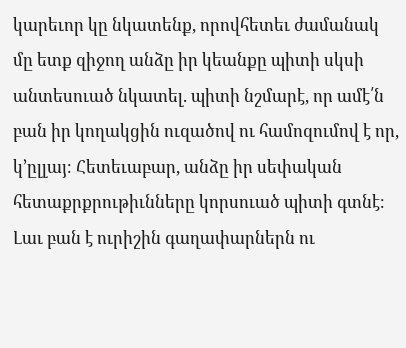կարեւոր կը նկատենք, որովհետեւ ժամանակ մը ետք զիջող անձը իր կեանքը պիտի սկսի անտեսուած նկատել. պիտի նշմարէ, որ ամէ՛ն բան իր կողակցին ուզածով ու համոզումով է որ, կ՚ըլլայ։ Հետեւաբար, անձը իր սեփական հետաքրքրութիւնները կորսուած պիտի գտնէ։ Լաւ բան է ուրիշին գաղափարներն ու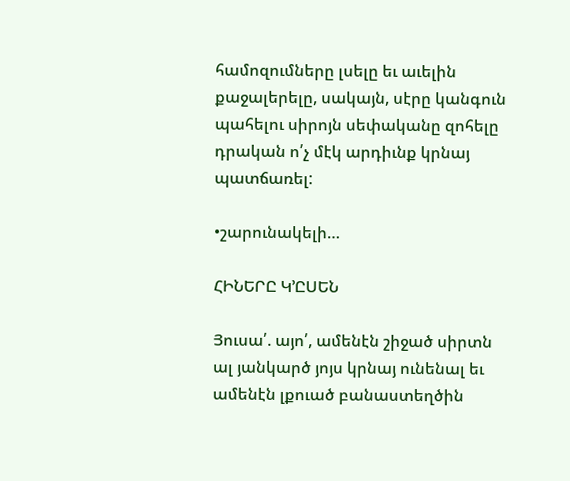համոզումները լսելը եւ աւելին քաջալերելը, սակայն, սէրը կանգուն պահելու սիրոյն սեփականը զոհելը դրական ո՛չ մէկ արդիւնք կրնայ պատճառել:

•շարունակելի…

ՀԻՆԵՐԸ Կ՚ԸՍԵՆ

Յուսա՛. այո՛, ամենէն շիջած սիրտն ալ յանկարծ յոյս կրնայ ունենալ եւ ամենէն լքուած բանաստեղծին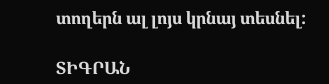տողերն ալ լոյս կրնայ տեսնել:

ՏԻԳՐԱՆ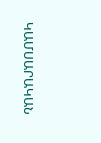ԿԱՄՍԱՐԱԿԱՆ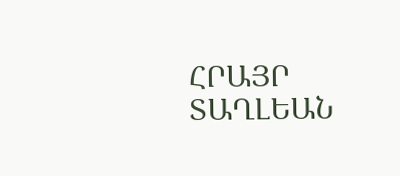ՀՐԱՅՐ ՏԱՂԼԵԱՆ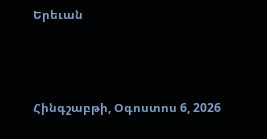Երեւան



Հինգշաբթի, Օգոստոս 6, 2026